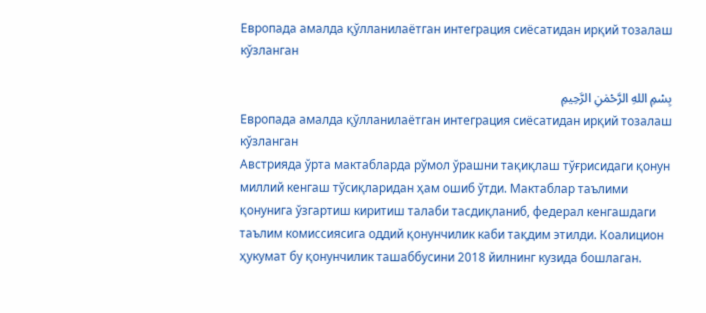Европада амалда қўлланилаётган интеграция сиёсатидан ирқий тозалаш кўзланган

بِسْمِ اللهِ الرَّحْمٰنِ الرَّحِيمِ
Европада амалда қўлланилаётган интеграция сиёсатидан ирқий тозалаш кўзланган
Австрияда ўрта мактабларда рўмол ўрашни тақиқлаш тўғрисидаги қонун миллий кенгаш тўсиқларидан ҳам ошиб ўтди. Мактаблар таълими қонунига ўзгартиш киритиш талаби тасдиқланиб, федерал кенгашдаги таълим комиссиясига оддий қонунчилик каби тақдим этилди. Коалицион ҳукумат бу қонунчилик ташаббусини 2018 йилнинг кузида бошлаган.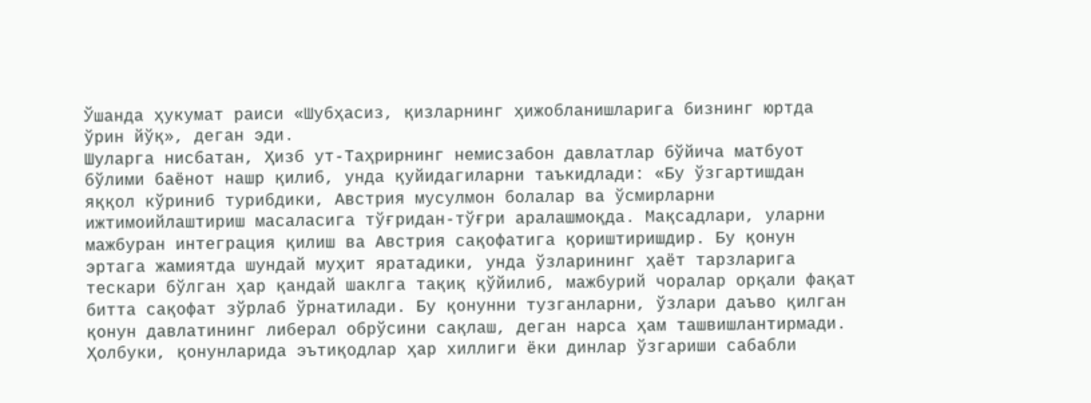Ўшанда ҳукумат раиси «Шубҳасиз, қизларнинг ҳижобланишларига бизнинг юртда ўрин йўқ», деган эди.
Шуларга нисбатан, Ҳизб ут-Таҳрирнинг немисзабон давлатлар бўйича матбуот бўлими баёнот нашр қилиб, унда қуйидагиларни таъкидлади: «Бу ўзгартишдан яққол кўриниб турибдики, Австрия мусулмон болалар ва ўсмирларни ижтимоийлаштириш масаласига тўғридан-тўғри аралашмоқда. Мақсадлари, уларни мажбуран интеграция қилиш ва Австрия сақофатига қориштиришдир. Бу қонун эртага жамиятда шундай муҳит яратадики, унда ўзларининг ҳаёт тарзларига тескари бўлган ҳар қандай шаклга тақиқ қўйилиб, мажбурий чоралар орқали фақат битта сақофат зўрлаб ўрнатилади. Бу қонунни тузганларни, ўзлари даъво қилган қонун давлатининг либерал обрўсини сақлаш, деган нарса ҳам ташвишлантирмади. Ҳолбуки, қонунларида эътиқодлар ҳар хиллиги ёки динлар ўзгариши сабабли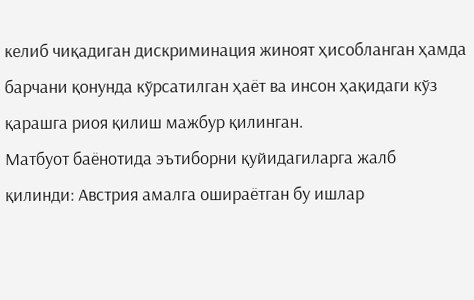келиб чиқадиган дискриминация жиноят ҳисобланган ҳамда барчани қонунда кўрсатилган ҳаёт ва инсон ҳақидаги кўз қарашга риоя қилиш мажбур қилинган.
Матбуот баёнотида эътиборни қуйидагиларга жалб қилинди: Австрия амалга ошираётган бу ишлар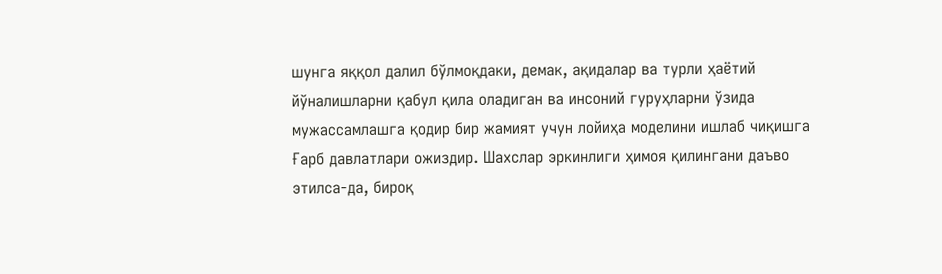шунга яққол далил бўлмоқдаки, демак, ақидалар ва турли ҳаётий йўналишларни қабул қила оладиган ва инсоний гуруҳларни ўзида мужассамлашга қодир бир жамият учун лойиҳа моделини ишлаб чиқишга Ғарб давлатлари ожиздир. Шахслар эркинлиги ҳимоя қилингани даъво этилса-да, бироқ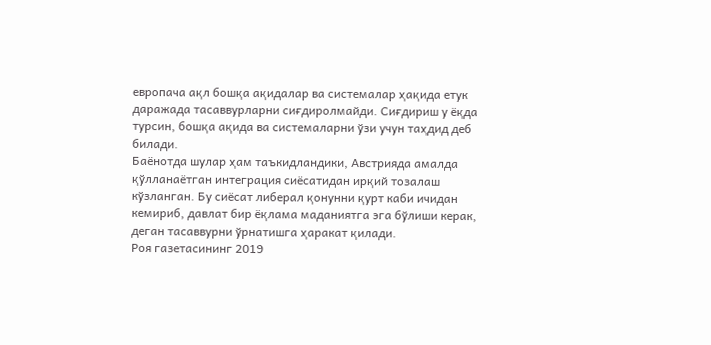европача ақл бошқа ақидалар ва системалар ҳақида етук даражада тасаввурларни сиғдиролмайди. Сиғдириш у ёқда турсин, бошқа ақида ва системаларни ўзи учун таҳдид деб билади.
Баёнотда шулар ҳам таъкидландики, Австрияда амалда қўлланаётган интеграция сиёсатидан ирқий тозалаш кўзланган. Бу сиёсат либерал қонунни қурт каби ичидан кемириб, давлат бир ёқлама маданиятга эга бўлиши керак, деган тасаввурни ўрнатишга ҳаракат қилади.
Роя газетасининг 2019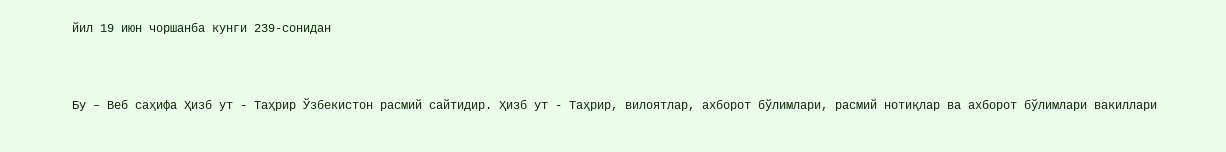йил 19 июн чоршанба кунги 239-сонидан


Бу – Веб саҳифа Ҳизб ут - Таҳрир Ўзбекистон расмий сайтидир. Ҳизб ут - Таҳрир, вилоятлар, ахборот бўлимлари, расмий нотиқлар ва ахборот бўлимлари вакиллари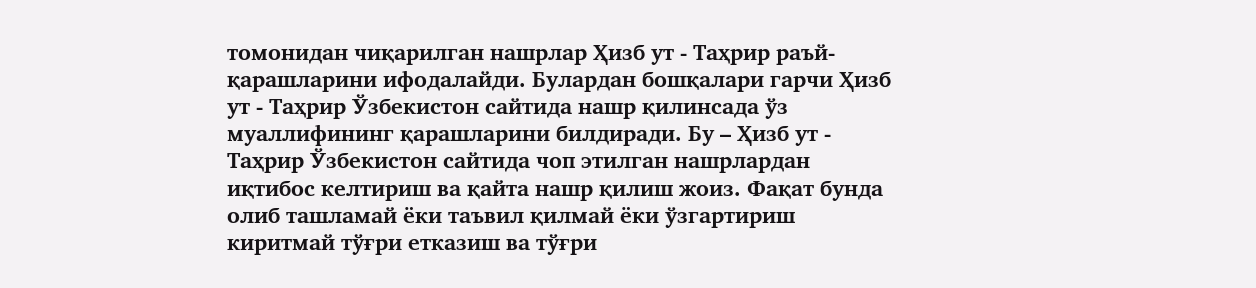томонидан чиқарилган нашрлар Ҳизб ут - Таҳрир раъй-қарашларини ифодалайди. Булардан бошқалари гарчи Ҳизб ут - Таҳрир Ўзбекистон сайтида нашр қилинсада ўз муаллифининг қарашларини билдиради. Бу – Ҳизб ут - Таҳрир Ўзбекистон сайтида чоп этилган нашрлардан иқтибос келтириш ва қайта нашр қилиш жоиз. Фақат бунда олиб ташламай ёки таъвил қилмай ёки ўзгартириш киритмай тўғри етказиш ва тўғри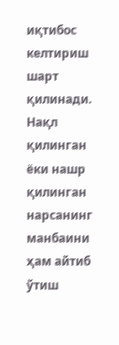иқтибос келтириш шарт қилинади. Нақл қилинган ёки нашр қилинган нарсанинг манбаини ҳам айтиб ўтиш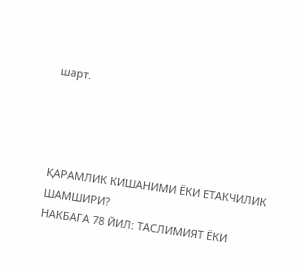шарт.




ҚАРАМЛИК КИШАНИМИ ЁКИ ЕТАКЧИЛИК ШАМШИРИ?
НАКБАГА 78 ЙИЛ: ТАСЛИМИЯТ ЁКИ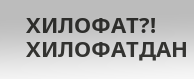ХИЛОФАТ?!
ХИЛОФАТДАН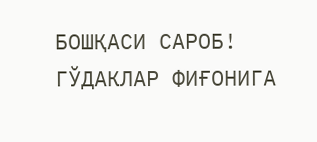БОШҚАСИ САРОБ!
ГЎДАКЛАР ФИҒОНИГА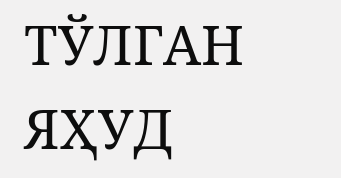ТЎЛГАН ЯҲУД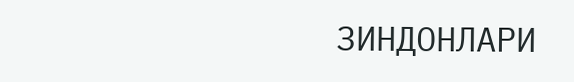ЗИНДОНЛАРИ